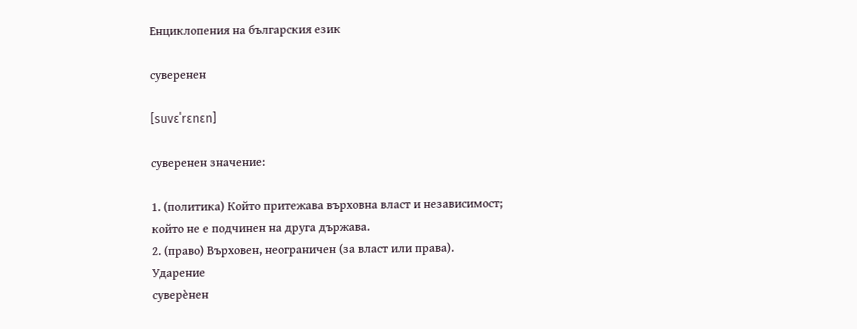Енциклопения на българския език

суверенен

[suvɛˈrɛnɛn]

суверенен значение:

1. (политика) Който притежава върховна власт и независимост; който не е подчинен на друга държава.
2. (право) Върховен, неограничен (за власт или права).
Ударение
суверѐнен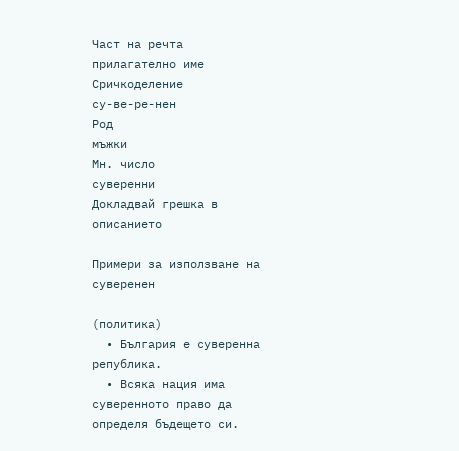Част на речта
прилагателно име
Сричкоделение
су-ве-ре-нен
Род
мъжки
Мн. число
суверенни
Докладвай грешка в описанието

Примери за използване на суверенен

(политика)
  • България е суверенна република.
  • Всяка нация има суверенното право да определя бъдещето си.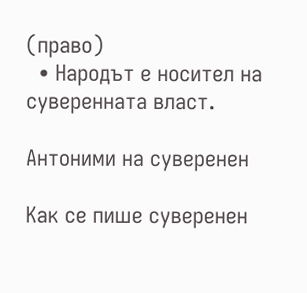(право)
  • Народът е носител на суверенната власт.

Антоними на суверенен

Как се пише суверенен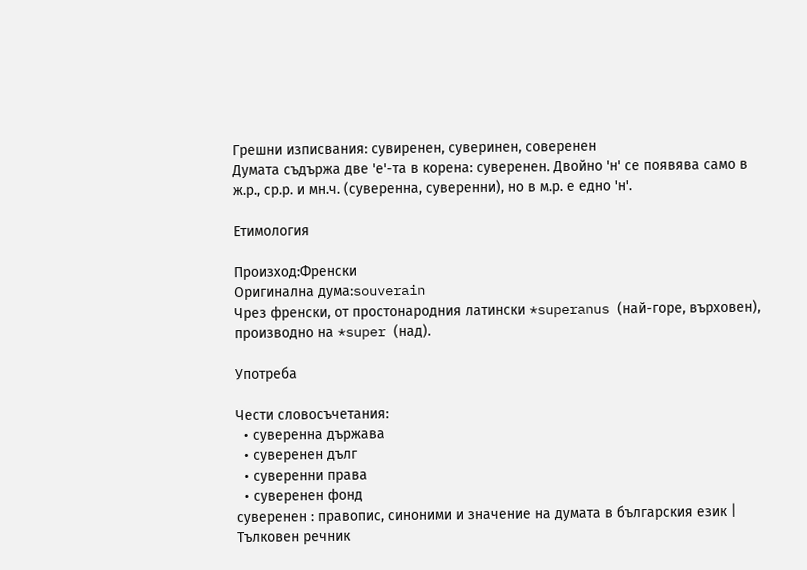Грешни изписвания: сувиренен, суверинен, соверенен
Думата съдържа две 'е'-та в корена: суверенен. Двойно 'н' се появява само в ж.р., ср.р. и мн.ч. (суверенна, суверенни), но в м.р. е едно 'н'.

Етимология

Произход:Френски
Оригинална дума:souverain
Чрез френски, от простонародния латински *superanus (най-горе, върховен), производно на *super (над).

Употреба

Чести словосъчетания:
  • суверенна държава
  • суверенен дълг
  • суверенни права
  • суверенен фонд
суверенен : правопис, синоними и значение на думата в българския език | Тълковен речник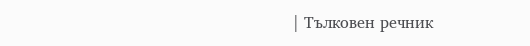| Тълковен речник